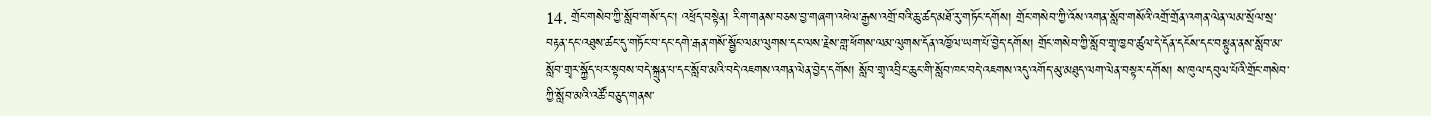14. གྲོང་གསེབ་ཀྱི་སློབ་གསོ་དང་། འཕྲོད་བསྟེན། རིག་གནས་བཅས་བྱ་གཞག་འཕེལ་རྒྱས་འགྲོ་བའི་ཆུ་ཚད་མཐོ་རུ་གཏོང་དགོས། གྲོང་གསེབ་ཀྱི་འོས་འགན་སློབ་གསོའི་འགྲོ་གྲོན་འགན་ལེན་ལམ་སྲོལ་སྲ་བརྟན་དང་འཐུས་ཚང་དུ་གཏོང་བ་དང་དགེ་རྒན་གསོ་སྦྱོང་ལམ་ལུགས་དང་ལས་རྗེས་གླ་ཕོགས་ལམ་ལུགས་དོན་འཁྱོལ་ཡག་པོ་བྱེད་དགོས། གྲོང་གསེབ་ཀྱི་སློབ་གྲྭ་ཁྱབ་ཚུལ་དེ་དོན་དངོས་དང་བསྟུན་ནས་སློབ་མ་སློབ་གྲྭར་སྐྱོད་པར་སྟབས་བདེ་སྐྲུན་པ་དང་སློབ་མའི་བདེ་འཇགས་འགན་ལེན་བྱེད་དགོས། སློབ་གྲྭ་འབྲིང་ཆུང་གི་སློབ་ཁང་བདེ་འཇགས་འདུ་འགོད་མུ་མཐུད་ལག་ལེན་བསྟར་དགོས། ས་ཁུལ་དབུལ་པོའི་གྲོང་གསེབ་ཀྱི་སློབ་མའི་འཚོ་བཅུད་གནས་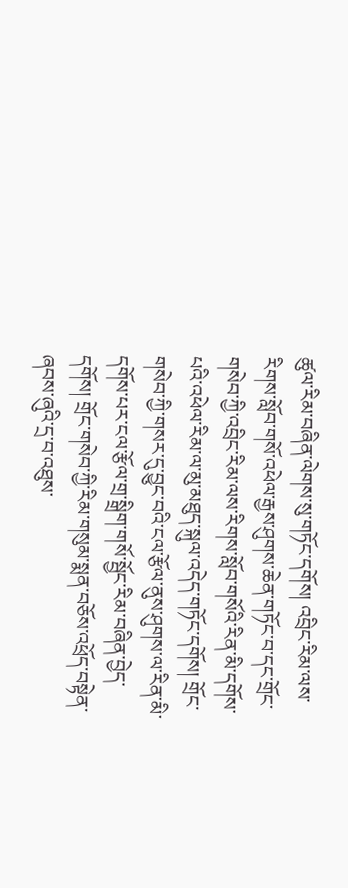ཚུལ་རིམ་བཞིན་ལེགས་སུ་གཏོང་དགོས། འབྲིང་རིམ་ལས་རིགས་སློབ་གསོ་འཕེལ་རྒྱས་ཤུགས་ཆེན་གཏོང་བ་དང་གྲོང་གསེབ་ཀྱི་འབྲིང་རིམ་ལས་རིགས་སློབ་གསོའི་རིན་མི་དགོས་པའི་འཕེལ་རིམ་ལ་མུ་མཐུད་སྐུལ་འདེད་གཏོང་དགོས། གྲོང་གསེབ་ཀྱི་གསར་དུ་བྱུང་བའི་ངལ་རྩོལ་ནུས་ཤུགས་ལ་རིན་མི་དགོས་པར་ངལ་རྩོལ་གྲ་སྒྲིག་གསོ་སྦྱོང་རིམ་བཞིན་བྱེད་དགོས། གྲོང་གསེབ་ཀྱི་རིམ་གསུམ་སྨན་བཅོས་འཕྲོད་བསྟེན་ཞབས་ཞུའི་དྲ་བ་འཐུས་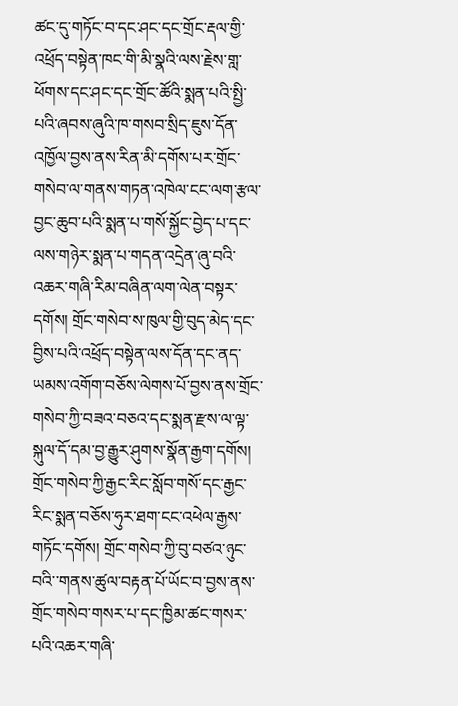ཚང་དུ་གཏོང་བ་དང་ཤང་དང་གྲོང་རྡལ་གྱི་འཕྲོད་བསྟེན་ཁང་གི་མི་སྣའི་ལས་རྗེས་གླ་ཕོགས་དང་ཤང་དང་གྲོང་ཚོའི་སྨན་པའི་སྤྱི་པའི་ཞབས་ཞུའི་ཁ་གསབ་སྲིད་ཇུས་དོན་འཁྱོལ་བྱས་ནས་རིན་མི་དགོས་པར་གྲོང་གསེབ་ལ་གནས་གཏན་འཁེལ་ངང་ལག་རྩལ་བྱང་ཆུབ་པའི་སྨན་པ་གསོ་སྐྱོང་བྱེད་པ་དང་ལས་གཉེར་སྨན་པ་གདན་འདྲེན་ཞུ་བའི་འཆར་གཞི་རིམ་བཞིན་ལག་ལེན་བསྟར་དགོས། གྲོང་གསེབ་ས་ཁུལ་གྱི་བུད་མེད་དང་བྱིས་པའི་འཕྲོད་བསྟེན་ལས་དོན་དང་ནད་ཡམས་འགོག་བཅོས་ལེགས་པོ་བྱས་ནས་གྲོང་གསེབ་ཀྱི་བཟའ་བཅའ་དང་སྨན་རྫས་ལ་ལྟ་སྐུལ་དོ་དམ་བྱ་རྒྱུར་ཤུགས་སྣོན་རྒྱག་དགོས། གྲོང་གསེབ་ཀྱི་རྒྱང་རིང་སློབ་གསོ་དང་རྒྱང་རིང་སྨན་བཅོས་ཧུར་ཐག་ངང་འཕེལ་རྒྱས་གཏོང་དགོས། གྲོང་གསེབ་ཀྱི་བུ་བཙའ་ཉུང་བའི་་གནས་ཚུལ་བརྟན་པོ་ཡོང་བ་བྱས་ནས་གྲོང་གསེབ་གསར་པ་དང་ཁྱིམ་ཚང་གསར་པའི་འཆར་གཞི་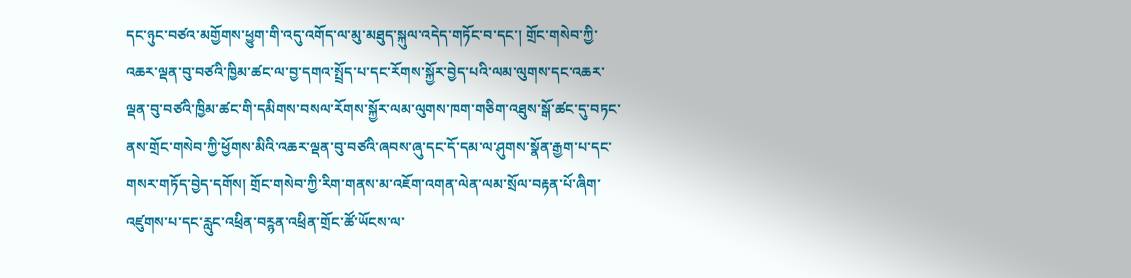དང་ཉུང་བཙའ་མགྱོགས་ཕྱུག་གི་འདུ་འགོད་ལ་མུ་མཐུད་སྐུལ་འདེད་གཏོང་བ་དང་། གྲོང་གསེབ་ཀྱི་འཆར་ལྡན་བུ་བཙའི་ཁྱིམ་ཚང་ལ་བྱ་དགའ་སྤྲོད་པ་དང་རོགས་སྐྱོར་བྱེད་པའི་ལམ་ལུགས་དང་འཆར་ལྡན་བུ་བཙའི་ཁྱིམ་ཚང་གི་དམིགས་བསལ་རོགས་སྐྱོར་ལམ་ལུགས་ཁག་གཅིག་འཐུས་སྒོ་ཚང་དུ་བཏང་ནས་གྲོང་གསེབ་ཀྱི་ཕྱོགས་མིའི་འཆར་ལྡན་བུ་བཙའི་ཞབས་ཞུ་དང་དོ་དམ་ལ་ཤུགས་སྣོན་རྒྱག་པ་དང་གསར་གཏོད་བྱེད་དགོས། གྲོང་གསེབ་ཀྱི་རིག་གནས་མ་འཇོག་འགན་ལེན་ལམ་སྲོལ་བརྟན་པོ་ཞིག་འཛུགས་པ་དང་རླུང་འཕྲིན་བཪྙན་འཕྲིན་གྲོང་ཚོ་ཡོངས་ལ་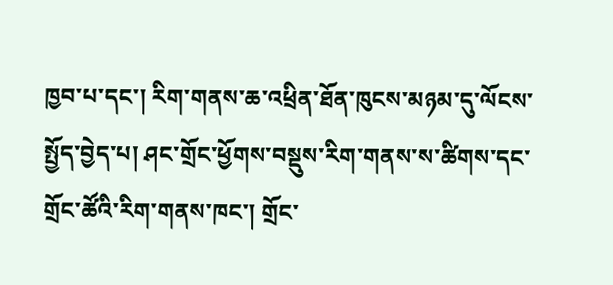ཁྱབ་པ་དང་། རིག་གནས་ཆ་འཕྲིན་ཐོན་ཁུངས་མཉམ་དུ་ལོངས་སྤྱོད་བྱེད་པ། ཤང་གྲོང་ཕྱོགས་བསྡུས་རིག་གནས་ས་ཚིགས་དང་གྲོང་ཚོའི་རིག་གནས་ཁང་། གྲོང་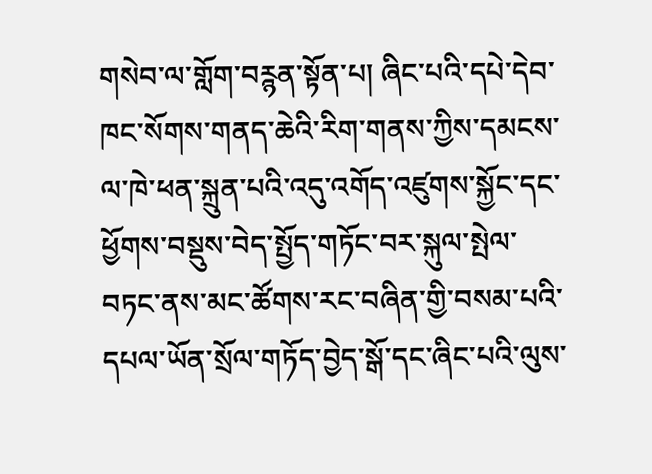གསེབ་ལ་གློག་བཪྙན་སྟོན་པ། ཞིང་པའི་དཔེ་དེབ་ཁང་སོགས་གནད་ཆེའི་རིག་གནས་ཀྱིས་དམངས་ལ་ཁེ་ཕན་སྐྲུན་པའི་འདུ་འགོད་འཛུགས་སྐྱོང་དང་ཕྱོགས་བསྡུས་བེད་སྤྱོད་གཏོང་བར་སྐུལ་སྤེལ་བཏང་ནས་མང་ཚོགས་རང་བཞིན་གྱི་བསམ་པའི་དཔལ་ཡོན་སྲོལ་གཏོད་བྱེད་སྒོ་དང་ཞིང་པའི་ལུས་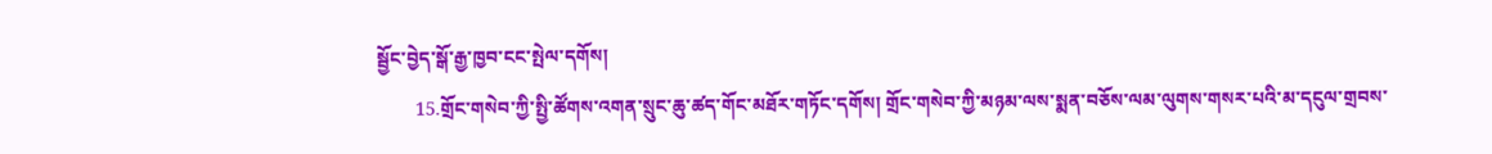སྦྱོང་བྱེད་སྒོ་རྒྱ་ཁྱབ་ངང་སྤེལ་དགོས།
        15.གྲོང་གསེབ་ཀྱི་སྤྱི་ཚོགས་འགན་སྲུང་ཆུ་ཚད་གོང་མཐོར་གཏོང་དགོས། གྲོང་གསེབ་ཀྱི་མཉམ་ལས་སྨན་བཅོས་ལམ་ལུགས་གསར་པའི་མ་དངུལ་གྲབས་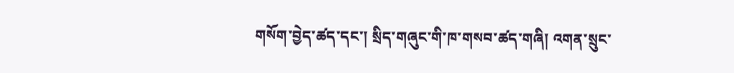གསོག་བྱེད་ཚད་དང་། སྲིད་གཞུང་གི་ཁ་གསབ་ཚད་གཞི། འགན་སྲུང་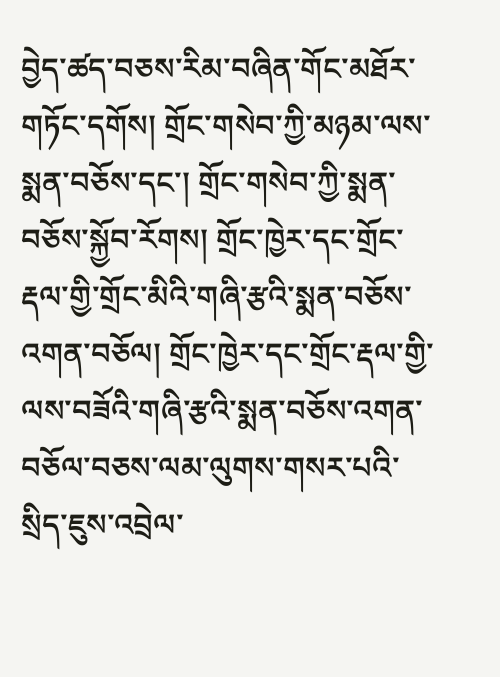བྱེད་ཚད་བཅས་རིམ་བཞིན་གོང་མཐོར་གཏོང་དགོས། གྲོང་གསེབ་ཀྱི་མཉམ་ལས་སྨན་བཅོས་དང་། གྲོང་གསེབ་ཀྱི་སྨན་བཅོས་སྐྱོབ་རོགས། གྲོང་ཁྱེར་དང་གྲོང་རྡལ་གྱི་གྲོང་མིའི་གཞི་རྩའི་སྨན་བཅོས་འགན་བཅོལ། གྲོང་ཁྱེར་དང་གྲོང་རྡལ་གྱི་ལས་བཟོའི་གཞི་རྩའི་སྨན་བཅོས་འགན་བཅོལ་བཅས་ལམ་ལུགས་གསར་པའི་སྲིད་ཇུས་འབྲེལ་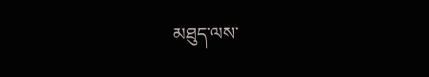མཐུད་ལས་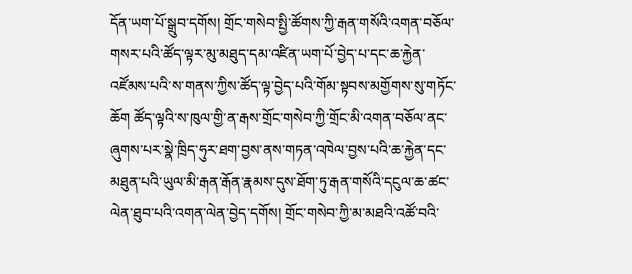དོན་ཡག་པོ་སྒྲུབ་དགོས། གྲོང་གསེབ་སྤྱི་ཚོགས་ཀྱི་རྒན་གསོའི་འགན་བཅོལ་གསར་པའི་ཚོད་ལྟར་མུ་མཐུད་དམ་འཛིན་ཡག་པོ་བྱེད་པ་དང་ཆ་རྐྱེན་འཛོམས་པའི་ས་གནས་ཀྱིས་ཚོད་ལྟ་བྱེད་པའི་གོམ་སྟབས་མགྱོགས་སུ་གཏོང་ཆོག ཚོད་ལྟའི་ས་ཁུལ་གྱི་ན་རྒས་གྲོང་གསེབ་ཀྱི་གྲོང་མི་འགན་བཅོལ་ནང་ཞུགས་པར་སྣེ་ཁྲིད་ཧུར་ཐག་བྱས་ནས་གཏན་འཁེལ་བྱས་པའི་ཆ་རྐྱེན་དང་མཐུན་པའི་ཡུལ་མི་རྒན་རྒོན་རྣམས་དུས་ཐོག་ཏུ་རྒན་གསོའི་དངུལ་ཆ་ཚང་ལེན་ཐུབ་པའི་འགན་ལེན་བྱེད་དགོས། གྲོང་གསེབ་ཀྱི་མ་མཐའི་འཚོ་བའི་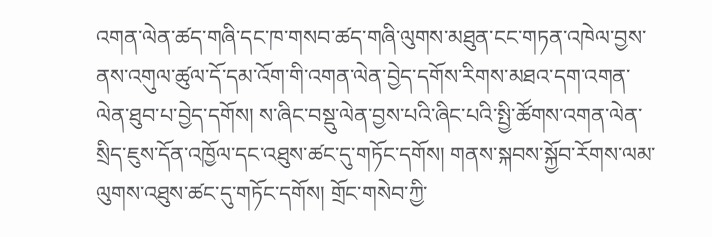འགན་ལེན་ཚད་གཞི་དང་ཁ་གསབ་ཚད་གཞི་ལུགས་མཐུན་ངང་གཏན་འཁེལ་བྱས་ནས་འགུལ་ཚུལ་དོ་དམ་འོག་གི་འགན་ལེན་བྱེད་དགོས་རིགས་མཐའ་དག་འགན་ལེན་ཐུབ་པ་བྱེད་དགོས། ས་ཞིང་བསྡུ་ལེན་བྱས་པའི་ཞིང་པའི་སྤྱི་ཚོགས་འགན་ལེན་སྲིད་ཇུས་དོན་འཁྱོལ་དང་འཐུས་ཚང་དུ་གཏོང་དགོས། གནས་སྐབས་སྐྱོབ་རོགས་ལམ་ལུགས་འཐུས་ཚང་དུ་གཏོང་དགོས། གྲོང་གསེབ་ཀྱི་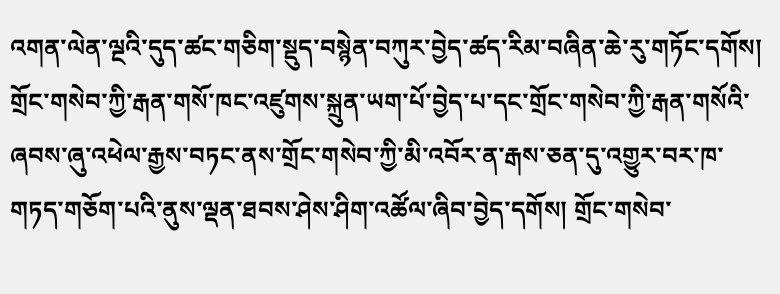འགན་ལེན་ལྔའི་དུད་ཚང་གཅིག་སྡུད་བསྙེན་བཀུར་བྱེད་ཚད་རིམ་བཞིན་ཆེ་རུ་གཏོང་དགོས། གྲོང་གསེབ་ཀྱི་རྒན་གསོ་ཁང་འཛུགས་སྐྲུན་ཡག་པོ་བྱེད་པ་དང་གྲོང་གསེབ་ཀྱི་རྒན་གསོའི་ཞབས་ཞུ་འཕེལ་རྒྱས་བཏང་ནས་གྲོང་གསེབ་ཀྱི་མི་འབོར་ན་རྒས་ཅན་དུ་འགྱུར་བར་ཁ་གཏད་གཅོག་པའི་ནུས་ལྡན་ཐབས་ཤེས་ཤིག་འཚོལ་ཞིབ་བྱེད་དགོས། གྲོང་གསེབ་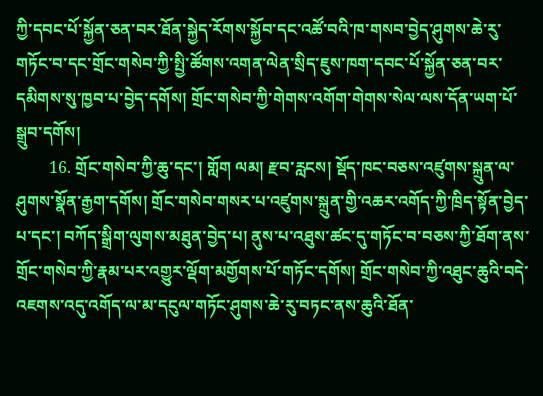ཀྱི་དབང་པོ་སྐྱོན་ཅན་བར་ཐོན་སྐྱེད་རོགས་སྐྱོབ་དང་འཚོ་བའི་ཁ་གསབ་བྱེད་ཤུགས་ཆེ་རུ་གཏོང་བ་དང་གྲོང་གསེབ་ཀྱི་སྤྱི་ཚོགས་འགན་ལེན་སྲིད་ཇུས་ཁག་དབང་པོ་སྐྱོན་ཅན་བར་དམིགས་སུ་ཁྱབ་པ་བྱེད་དགོས། གྲོང་གསེབ་ཀྱི་གེགས་འགོག་གེགས་སེལ་ལས་དོན་ཡག་པོ་སྒྲུབ་དགོས།
        16. གྲོང་གསེབ་ཀྱི་ཆུ་དང་། གློག ལམ། རྫབ་རླངས། སྡོད་ཁང་བཅས་འཛུགས་སྐྲུན་ལ་ཤུགས་སྣོན་རྒྱག་དགོས། གྲོང་གསེབ་གསར་པ་འཛུགས་སྐྲུན་གྱི་འཆར་འགོད་ཀྱི་ཁྲིད་སྟོན་བྱེད་པ་དང་། བཀོད་སྒྲིག་ལུགས་མཐུན་བྱེད་པ། ནུས་པ་འཐུས་ཚང་དུ་གཏོང་བ་བཅས་ཀྱི་ཐོག་ནས་གྲོང་གསེབ་ཀྱི་རྣམ་པར་འགྱུར་ལྡོག་མགྱོགས་པོ་གཏོང་དགོས། གྲོང་གསེབ་ཀྱི་འཐུང་ཆུའི་བདེ་འཇགས་འདུ་འགོད་ལ་མ་དངུལ་གཏོང་ཤུགས་ཆེ་རུ་བཏང་ནས་ཆུའི་ཐོན་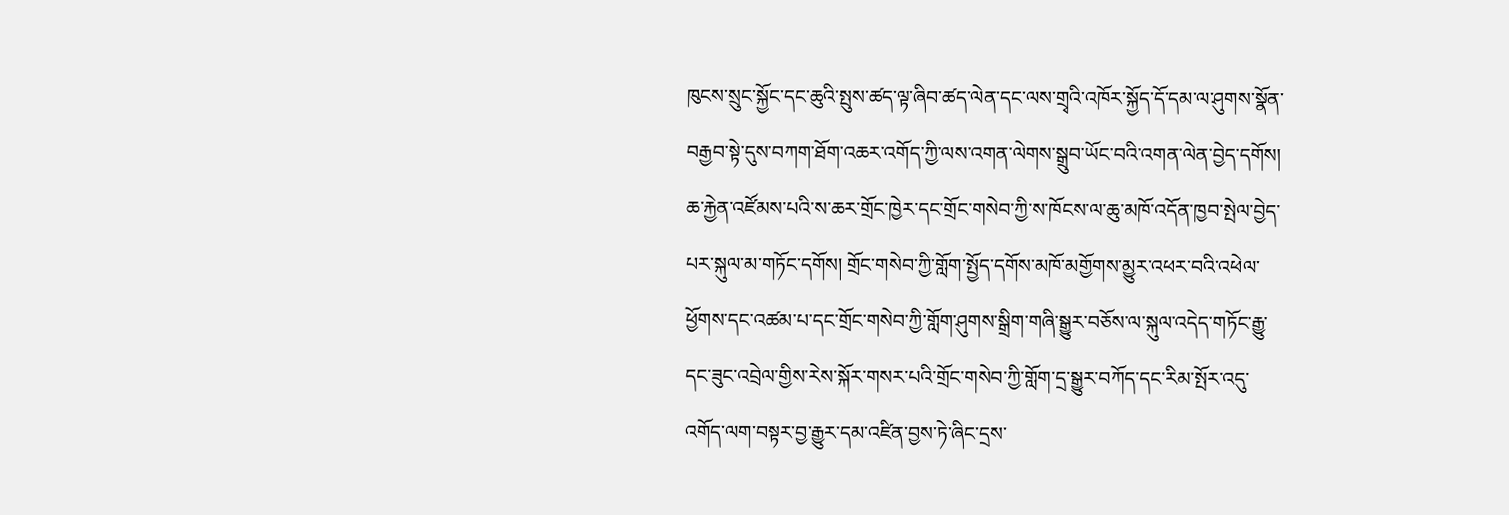ཁུངས་སྲུང་སྐྱོང་དང་ཆུའི་སྤུས་ཚད་ལྟ་ཞིབ་ཚད་ལེན་དང་ལས་གྲྭའི་འཁོར་སྐྱོད་དོ་དམ་ལ་ཤུགས་སྣོན་བརྒྱབ་སྟེ་དུས་བཀག་ཐོག་འཆར་འགོད་ཀྱི་ལས་འགན་ལེགས་སྒྲུབ་ཡོང་བའི་འགན་ལེན་བྱེད་དགོས། ཆ་རྐྱེན་འཛོམས་པའི་ས་ཆར་གྲོང་ཁྱེར་དང་གྲོང་གསེབ་ཀྱི་ས་ཁོངས་ལ་ཆུ་མཁོ་འདོན་ཁྱབ་སྤེལ་བྱེད་པར་སྐུལ་མ་གཏོང་དགོས། གྲོང་གསེབ་ཀྱི་གློག་སྤྱོད་དགོས་མཁོ་མགྱོགས་མྱུར་འཕར་བའི་འཕེལ་ཕྱོགས་དང་འཚམ་པ་དང་གྲོང་གསེབ་ཀྱི་གློག་ཤུགས་སྒྲིག་གཞི་སྒྱུར་བཅོས་ལ་སྐུལ་འདེད་གཏོང་རྒྱུ་དང་ཟུང་འབྲེལ་གྱིས་རེས་སྐོར་གསར་པའི་གྲོང་གསེབ་ཀྱི་གློག་དྲ་སྒྱུར་བཀོད་དང་རིམ་སྤོར་འདུ་འགོད་ལག་བསྟར་བྱ་རྒྱུར་དམ་འཛིན་བྱས་ཏེ་ཞིང་དྲས་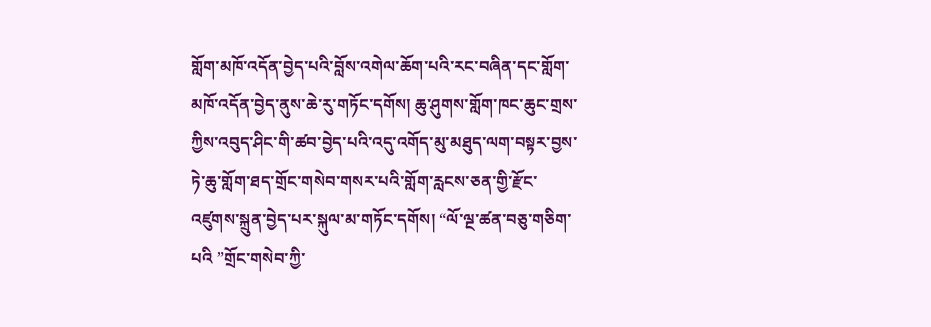གློག་མཁོ་འདོན་བྱེད་པའི་བློས་འགེལ་ཆོག་པའི་རང་བཞིན་དང་གློག་མཁོ་འདོན་བྱེད་ནུས་ཆེ་རུ་གཏོང་དགོས། ཆུ་ཤུགས་གློག་ཁང་ཆུང་གྲས་ཀྱིས་འབུད་ཤིང་གི་ཚབ་བྱེད་པའི་འདུ་འགོད་མུ་མཐུད་ལག་བསྟར་བྱས་ཏེ་ཆུ་གློག་ཐད་གྲོང་གསེབ་གསར་པའི་གློག་རླངས་ཅན་གྱི་རྫོང་འཛུགས་སྐྲུན་བྱེད་པར་སྐུལ་མ་གཏོང་དགོས། “ལོ་ལྔ་ཚན་བཅུ་གཅིག་པའི ”གྲོང་གསེབ་ཀྱི་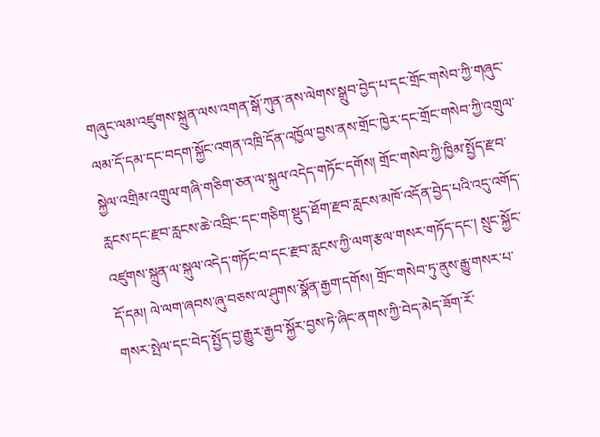གཞུང་ལམ་འཛུགས་སྐྲུན་ལས་འགན་སྒོ་ཀུན་ནས་ལེགས་སྒྲུབ་བྱེད་པ་དང་གྲོང་གསེབ་ཀྱི་གཞུང་ལམ་དོ་དམ་དང་བདག་སྐྱོང་འགན་འཁྲི་དོན་འཁྱོལ་བྱས་ནས་གྲོང་ཁྱེར་དང་གྲོང་གསེབ་ཀྱི་འགྲུལ་སྐྱེལ་འགྲིམ་འགྲུལ་གཞི་གཅིག་ཅན་ལ་སྐུལ་འདེད་གཏོང་དགོས། གྲོང་གསེབ་ཀྱི་ཁྱིམ་སྤྱོད་རྫབ་རླངས་དང་རྫབ་རླངས་ཆེ་འབྲིང་དང་གཅིག་སྡུད་ཐོག་རྫབ་རླངས་མཁོ་འདོན་བྱེད་པའི་འདུ་འགོད་འཛུགས་སྐྲུན་ལ་སྐུལ་འདེད་གཏོང་བ་དང་རྫབ་རླངས་ཀྱི་ལག་རྩལ་གསར་གཏོད་དང་། སྲུང་སྐྱོང་དོ་དམ། ལེ་ལག་ཞབས་ཞུ་བཅས་ལ་ཤུགས་སྣོན་རྒྱག་དགོས། གྲོང་གསེབ་ཏུ་ནུས་རྒྱུ་གསར་པ་གསར་སྤེལ་དང་བེད་སྤྱོད་བྱ་རྒྱུར་རྒྱབ་སྐྱོར་བྱས་ཏེ་ཞིང་ནགས་ཀྱི་བེད་མེད་ཟོག་རོ་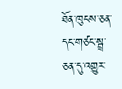ཐོན་ཁུངས་ཅན་དང་གཙང་སྦྲ་ཅན་དུ་འགྱུར་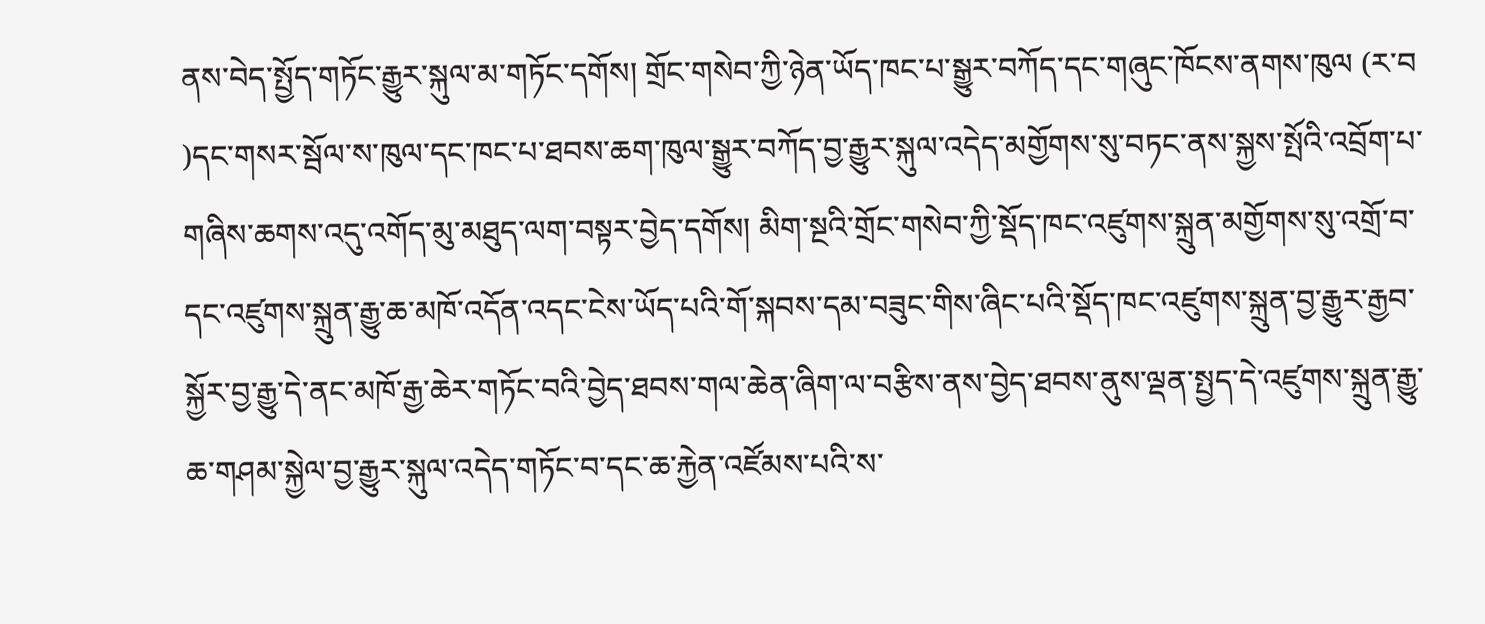ནས་བེད་སྤྱོད་གཏོང་རྒྱུར་སྐུལ་མ་གཏོང་དགོས། གྲོང་གསེབ་ཀྱི་ཉེན་ཡོད་ཁང་པ་སྒྱུར་བཀོད་དང་གཞུང་ཁོངས་ནགས་ཁུལ (ར་བ )དང་གསར་སྦོལ་ས་ཁུལ་དང་ཁང་པ་ཐབས་ཆག་ཁུལ་སྒྱུར་བཀོད་བྱ་རྒྱུར་སྐུལ་འདེད་མགྱོགས་སུ་བཏང་ནས་སྐྱས་སྤོའི་འབྲོག་པ་གཞིས་ཆགས་འདུ་འགོད་མུ་མཐུད་ལག་བསྟར་བྱེད་དགོས། མིག་སྔའི་གྲོང་གསེབ་ཀྱི་སྡོད་ཁང་འཛུགས་སྐྲུན་མགྱོགས་སུ་འགྲོ་བ་དང་འཛུགས་སྐྲུན་རྒྱུ་ཆ་མཁོ་འདོན་འདང་ངེས་ཡོད་པའི་གོ་སྐབས་དམ་བཟུང་གིས་ཞིང་པའི་སྡོད་ཁང་འཛུགས་སྐྲུན་བྱ་རྒྱུར་རྒྱབ་སྐྱོར་བྱ་རྒྱུ་དེ་ནང་མཁོ་རྒྱ་ཆེར་གཏོང་བའི་བྱེད་ཐབས་གལ་ཆེན་ཞིག་ལ་བརྩིས་ནས་བྱེད་ཐབས་ནུས་ལྡན་སྤྱད་དེ་འཛུགས་སྐྲུན་རྒྱུ་ཆ་གཤམ་སྐྱེལ་བྱ་རྒྱུར་སྐུལ་འདེད་གཏོང་བ་དང་ཆ་རྐྱེན་འཛོམས་པའི་ས་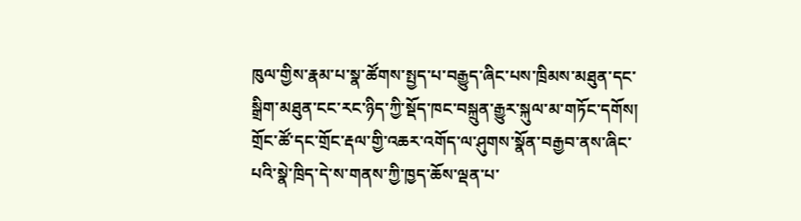ཁུལ་གྱིས་རྣམ་པ་སྣ་ཚོགས་སྤྱད་པ་བརྒྱུད་ཞིང་པས་ཁྲིམས་མཐུན་དང་སྒྲིག་མཐུན་ངང་རང་ཉིད་ཀྱི་སྡོད་ཁང་བསྐྲུན་རྒྱུར་སྐུལ་མ་གཏོང་དགོས། གྲོང་ཚོ་དང་གྲོང་རྡལ་གྱི་འཆར་འགོད་ལ་ཤུགས་སྣོན་བརྒྱབ་ནས་ཞིང་པའི་སྣེ་ཁྲིད་དེ་ས་གནས་ཀྱི་ཁྱད་ཆོས་ལྡན་པ་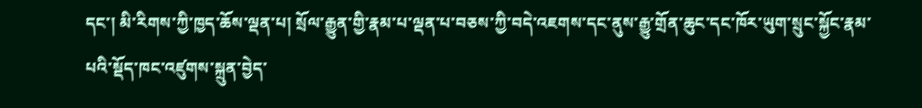དང་། མི་རིགས་ཀྱི་ཁྱད་ཆོས་ལྡན་པ། སྲོལ་རྒྱུན་གྱི་རྣམ་པ་ལྡན་པ་བཅས་ཀྱི་བདེ་འཇགས་དང་ནུས་རྒྱུ་གྲོན་ཆུང་དང་ཁོར་ཡུག་སྲུང་སྐྱོང་རྣམ་པའི་སྡོད་ཁང་འཛུགས་སྐྲུན་བྱེད་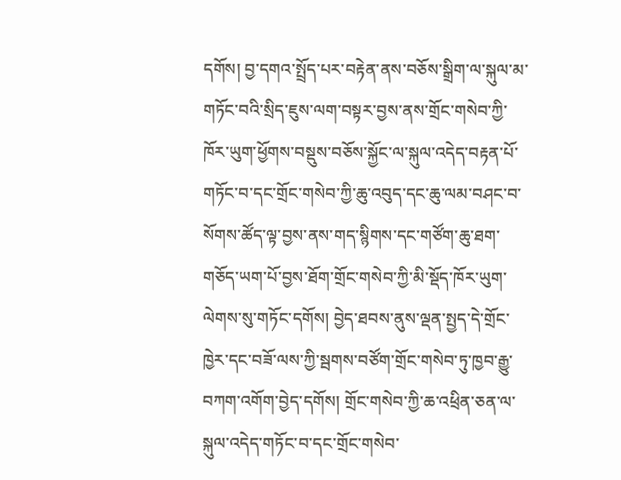དགོས། བྱ་དགའ་སྤྲོད་པར་བརྟེན་ནས་བཅོས་སྒྲིག་ལ་སྐུལ་མ་གཏོང་བའི་སྲིད་ཇུས་ལག་བསྟར་བྱས་ནས་གྲོང་གསེབ་ཀྱི་ཁོར་ཡུག་ཕྱོགས་བསྡུས་བཅོས་སྐྱོང་ལ་སྐུལ་འདེད་བརྟན་པོ་གཏོང་བ་དང་གྲོང་གསེབ་ཀྱི་ཆུ་འབུད་དང་ཆུ་ལམ་བཤང་བ་སོགས་ཚོད་ལྟ་བྱས་ནས་གད་སྙིགས་དང་གཙོག་ཆུ་ཐག་གཅོད་ཡག་པོ་བྱས་ཐོག་གྲོང་གསེབ་ཀྱི་མི་སྡོད་ཁོར་ཡུག་ལེགས་སུ་གཏོང་དགོས། བྱེད་ཐབས་ནུས་ལྡན་སྤྱད་དེ་གྲོང་ཁྱེར་དང་བཟོ་ལས་ཀྱི་སྦགས་བཙོག་གྲོང་གསེབ་ཏུ་ཁྱབ་རྒྱུ་བཀག་འགོག་བྱེད་དགོས། གྲོང་གསེབ་ཀྱི་ཆ་འཕྲིན་ཅན་ལ་སྐུལ་འདེད་གཏོང་བ་དང་གྲོང་གསེབ་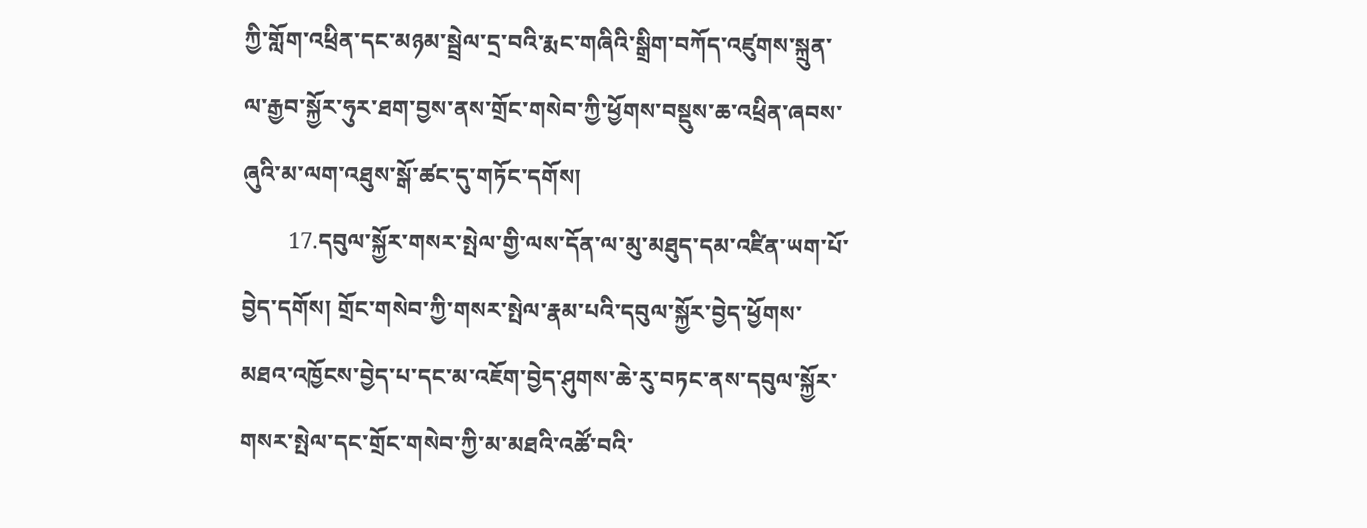ཀྱི་གློག་འཕྲིན་དང་མཉམ་སྦྲེལ་དྲ་བའི་རྨང་གཞིའི་སྒྲིག་བཀོད་འཛུགས་སྐྲུན་ལ་རྒྱབ་སྐྱོར་ཧུར་ཐག་བྱས་ནས་གྲོང་གསེབ་ཀྱི་ཕྱོགས་བསྡུས་ཆ་འཕྲིན་ཞབས་ཞུའི་མ་ལག་འཐུས་སྒོ་ཚང་དུ་གཏོང་དགོས།
        17.དབུལ་སྐྱོར་གསར་སྤེལ་གྱི་ལས་དོན་ལ་མུ་མཐུད་དམ་འཛིན་ཡག་པོ་བྱེད་དགོས། གྲོང་གསེབ་ཀྱི་གསར་སྤེལ་རྣམ་པའི་དབུལ་སྐྱོར་བྱེད་ཕྱོགས་མཐའ་འཁྱོངས་བྱེད་པ་དང་མ་འཇོག་བྱེད་ཤུགས་ཆེ་རུ་བཏང་ནས་དབུལ་སྐྱོར་གསར་སྤེལ་དང་གྲོང་གསེབ་ཀྱི་མ་མཐའི་འཚོ་བའི་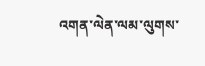འགན་ལེན་ལམ་ལུགས་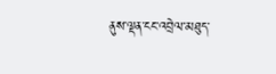ནུས་ལྡན་ངང་འབྲེལ་མཐུད་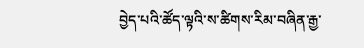བྱེད་པའི་ཚོད་ལྟའི་ས་ཚིགས་རིམ་བཞིན་རྒྱ་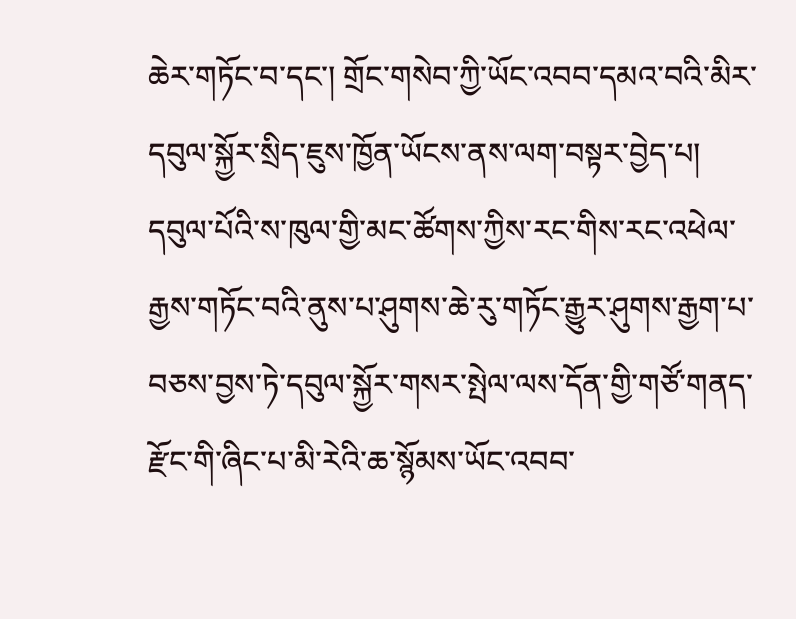ཆེར་གཏོང་བ་དང་། གྲོང་གསེབ་ཀྱི་ཡོང་འབབ་དམའ་བའི་མིར་དབུལ་སྐྱོར་སྲིད་ཇུས་ཁྱོན་ཡོངས་ནས་ལག་བསྟར་བྱེད་པ། དབུལ་པོའི་ས་ཁུལ་གྱི་མང་ཚོགས་ཀྱིས་རང་གིས་རང་འཕེལ་རྒྱས་གཏོང་བའི་ནུས་པ་ཤུགས་ཆེ་རུ་གཏོང་རྒྱུར་ཤུགས་རྒྱག་པ་བཅས་བྱས་ཏེ་དབུལ་སྐྱོར་གསར་སྤེལ་ལས་དོན་གྱི་གཙོ་གནད་རྫོང་གི་ཞིང་པ་མི་རེའི་ཆ་སྙོམས་ཡོང་འབབ་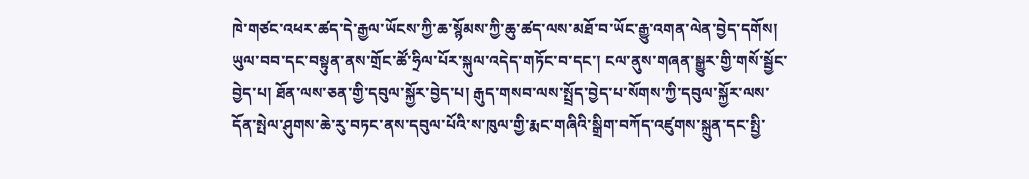ཁེ་གཙང་འཕར་ཚད་དེ་རྒྱལ་ཡོངས་ཀྱི་ཆ་སྙོམས་ཀྱི་ཆུ་ཚད་ལས་མཐོ་བ་ཡོང་རྒྱུ་འགན་ལེན་བྱེད་དགོས། ཡུལ་བབ་དང་བསྟུན་ནས་གྲོང་ཚོ་ཧྲིལ་པོར་སྐུལ་འདེད་གཏོང་བ་དང་། ངལ་ནུས་གཞན་སྒྱུར་གྱི་གསོ་སྦྱོང་བྱེད་པ། ཐོན་ལས་ཅན་གྱི་དབུལ་སྐྱོར་བྱེད་པ། རྒུད་གསབ་ལས་སྤྲོད་བྱེད་པ་སོགས་ཀྱི་དབུལ་སྐྱོར་ལས་དོན་སྤེལ་ཤུགས་ཆེ་རུ་བཏང་ནས་དབུལ་པོའི་ས་ཁུལ་གྱི་རྨང་གཞིའི་སྒྲིག་བཀོད་འཛུགས་སྐྲུན་དང་སྤྱི་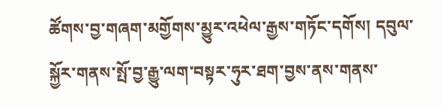ཚོགས་བྱ་གཞག་མགྱོགས་མྱུར་འཕེལ་རྒྱས་གཏོང་དགོས། དབུལ་སྐྱོར་གནས་སྤོ་བྱ་རྒྱུ་ལག་བསྟར་ཧུར་ཐག་བྱས་ནས་གནས་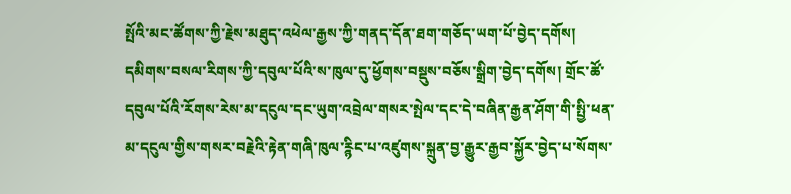སྤོའི་མང་ཚོགས་ཀྱི་རྗེས་མཐུད་འཕེལ་རྒྱས་ཀྱི་གནད་དོན་ཐག་གཅོད་ཡག་པོ་བྱེད་དགོས། དམིགས་བསལ་རིགས་ཀྱི་དབུལ་པོའི་ས་ཁུལ་དུ་ཕྱོགས་བསྡུས་བཅོས་སྒྲིག་བྱེད་དགོས། གྲོང་ཚོ་དབུལ་པོའི་རོགས་རེས་མ་དངུལ་དང་ཡུག་འབྲེལ་གསར་སྤེལ་དང་དེ་བཞིན་རྒྱན་ཤོག་གི་སྤྱི་ཕན་མ་དངུལ་གྱིས་གསར་བརྗེའི་རྟེན་གཞི་ཁུལ་ཪྙིང་པ་འཛུགས་སྐྲུན་བྱ་རྒྱུར་རྒྱབ་སྐྱོར་བྱེད་པ་སོགས་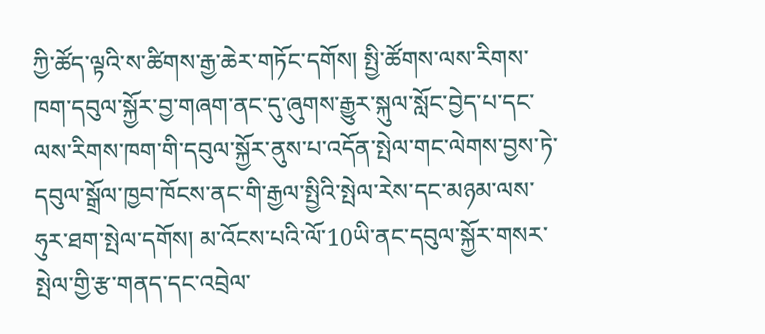ཀྱི་ཚོད་ལྟའི་ས་ཚིགས་རྒྱ་ཆེར་གཏོང་དགོས། སྤྱི་ཚོགས་ལས་རིགས་ཁག་དབུལ་སྐྱོར་བྱ་གཞག་ནང་དུ་ཞུགས་རྒྱུར་སྐུལ་སློང་བྱེད་པ་དང་ལས་རིགས་ཁག་གི་དབུལ་སྐྱོར་ནུས་པ་འདོན་སྤེལ་གང་ལེགས་བྱས་ཏེ་དབུལ་སྒྲོལ་ཁྱབ་ཁོངས་ནང་གི་རྒྱལ་སྤྱིའི་སྤེལ་རེས་དང་མཉམ་ལས་ཧུར་ཐག་སྤེལ་དགོས། མ་འོངས་པའི་ལོ་10ཡི་ནང་དབུལ་སྐྱོར་གསར་སྤེལ་གྱི་རྩ་གནད་དང་འབྲེལ་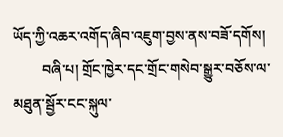ཡོད་ཀྱི་འཆར་འགོད་ཞིབ་འཇུག་བྱས་ནས་བཟོ་དགོས།
        བཞི་པ། གྲོང་ཁྱེར་དང་གྲོང་གསེབ་སྒྱུར་བཅོས་ལ་མཐུན་སྦྱོར་ངང་སྐུལ་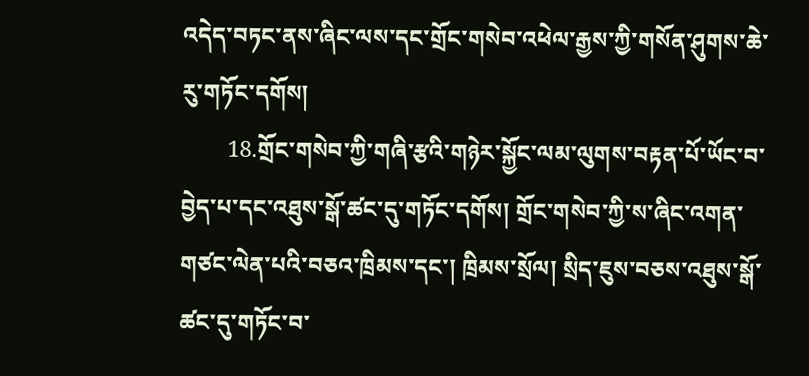འདེད་བཏང་ནས་ཞིང་ལས་དང་གྲོང་གསེབ་འཕེལ་རྒྱས་ཀྱི་གསོན་ཤུགས་ཆེ་རུ་གཏོང་དགོས།
        18.གྲོང་གསེབ་ཀྱི་གཞི་རྩའི་གཉེར་སྐྱོང་ལམ་ལུགས་བརྟན་པོ་ཡོང་བ་བྱེད་པ་དང་འཐུས་སྒོ་ཚང་དུ་གཏོང་དགོས། གྲོང་གསེབ་ཀྱི་ས་ཞིང་འགན་གཙང་ལེན་པའི་བཅའ་ཁྲིམས་དང་། ཁྲིམས་སྲོལ། སྲིད་ཇུས་བཅས་འཐུས་སྒོ་ཚང་དུ་གཏོང་བ་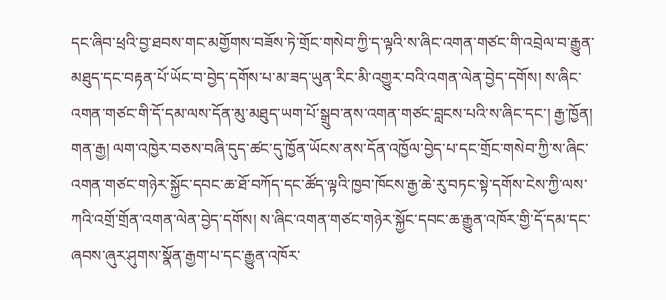དང་ཞིབ་ཕྲའི་བྱ་ཐབས་གང་མགྱོགས་བཟོས་ཏེ་གྲོང་གསེབ་ཀྱི་ད་ལྟའི་ས་ཞིང་འགན་གཙང་གི་འབྲེལ་བ་རྒྱུན་མཐུད་དང་བརྟན་པོ་ཡོང་བ་བྱེད་དགོས་པ་མ་ཟད་ཡུན་རིང་མི་འགྱུར་བའི་འགན་ལེན་བྱེད་དགོས། ས་ཞིང་འགན་གཙང་གི་དོ་དམ་ལས་དོན་མུ་མཐུད་ཡག་པོ་སྒྲུབ་ནས་འགན་གཙང་བླངས་པའི་ས་ཞིང་དང་། རྒྱ་ཁྱོན། གན་རྒྱ། ལག་འཁྱེར་བཅས་བཞི་དུད་ཚང་དུ་ཁྱོན་ཡོངས་ནས་དོན་འཁྱོལ་བྱེད་པ་དང་གྲོང་གསེབ་ཀྱི་ས་ཞིང་འགན་གཙང་གཉེར་སྐྱོང་དབང་ཆ་ཐོ་བཀོད་དང་ཚོད་ལྟའི་ཁྱབ་ཁོངས་རྒྱ་ཆེ་རུ་བཏང་སྟེ་དགོས་ངེས་ཀྱི་ལས་ཀའི་འགྲོ་གྲོན་འགན་ལེན་བྱེད་དགོས། ས་ཞིང་འགན་གཙང་གཉེར་སྐྱོང་དབང་ཆ་རྒྱུན་འཁོར་གྱི་དོ་དམ་དང་ཞབས་ཞུར་ཤུགས་སྣོན་རྒྱག་པ་དང་རྒྱུན་འཁོར་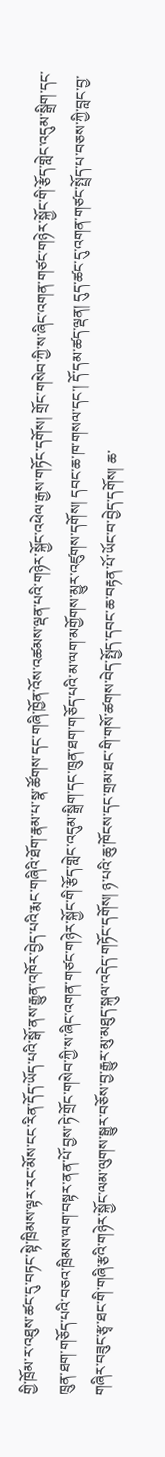གྱི་ཁྲོམ་ར་འཐུས་ཚང་དུ་བཏང་སྟེ་ཁྲིམས་ལྟར་རང་མོས་ངང་རིན་དོད་ཡོད་པའི་སྒོ་ནས་རྒྱུན་འཁོར་བྱེད་པའི་རྨང་གཞིའི་ཐོག་རྣམ་པ་སྣ་ཚོགས་དང་གཞི་ཁྱོན་འོས་འཚམས་ལྡན་པའི་གཉེར་སྐྱོང་འཕེལ་རྒྱས་གཏོང་དགོས། གྲོང་གསེབ་ཀྱི་ས་ཞིང་འགན་གཙང་གཉེར་སྐྱོང་གི་རྩོད་གླེང་འདུམ་སྒྲིག་དང་ཁྲུན་ཐག་གཅོད་པའི་བཅའ་ཁྲིམས་ལག་བསྟར་ནན་པོ་བྱས་ཏེ་གྲོང་གསེབ་ཀྱི་ས་ཞིང་འགན་གཙང་གཉེར་སྐྱོང་གི་རྩོད་གླེང་འདུམ་སྒྲིག་དང་ཁྲུན་ཐག་གཅོད་པའི་མ་ལག་མགྱོགས་མྱུར་འཛུགས་དགོས། དབང་ཆ་ཁ་གསལ་དང་། དོ་དམ་ཚད་ལྡན། དུད་ཚང་དུ་འགན་གཙང་སྤྲོད་པ་བཅས་ཀྱི་བླང་བྱ་གཞིར་བཟུང་རྩྭ་ཐང་གི་གཞི་རྩའི་གཉེར་སྐྱོང་ལམ་ལུགས་སྒྱུར་བཅོས་བྱ་རྒྱུར་མུ་མཐུད་སྐུལ་འདེད་གཏོང་དགོས། ཉ་པའི་ཆུ་ཁོངས་དང་གྲམ་ཐང་གི་གསོ་ཚགས་བེད་སྤྱོད་དབང་ཆ་བརྟན་པོ་ཡོང་བ་བྱེད་དགོས། ཆ་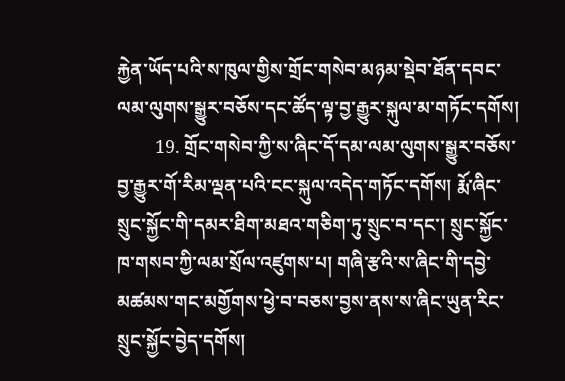རྐྱེན་ཡོད་པའི་ས་ཁུལ་གྱིས་གྲོང་གསེབ་མཉམ་སྡེབ་ཐོན་དབང་ལམ་ལུགས་སྒྱུར་བཅོས་དང་ཚོད་ལྟ་བྱ་རྒྱུར་སྐུལ་མ་གཏོང་དགོས།
        19. གྲོང་གསེབ་ཀྱི་ས་ཞིང་དོ་དམ་ལམ་ལུགས་སྒྱུར་བཅོས་བྱ་རྒྱུར་གོ་རིམ་ལྡན་པའི་ངང་སྐུལ་འདེད་གཏོང་དགོས། རྨོ་ཞིང་སྲུང་སྐྱོང་གི་དམར་ཐིག་མཐའ་གཅིག་ཏུ་སྲུང་བ་དང་། སྲུང་སྐྱོང་ཁ་གསབ་ཀྱི་ལམ་སྲོལ་འཛུགས་པ། གཞི་རྩའི་ས་ཞིང་གི་དབྱེ་མཚམས་གང་མགྱོགས་ཕྱེ་བ་བཅས་བྱས་ནས་ས་ཞིང་ཡུན་རིང་སྲུང་སྐྱོང་བྱེད་དགོས།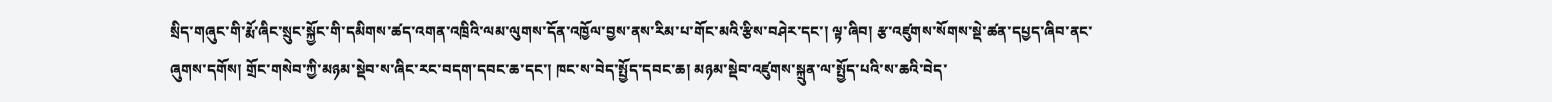སྲིད་གཞུང་གི་རྨོ་ཞིང་སྲུང་སྐྱོང་གི་དམིགས་ཚད་འགན་འཁྲིའི་ལམ་ལུགས་དོན་འཁྱོལ་བྱས་ནས་རིམ་པ་གོང་མའི་རྩིས་བཤེར་དང་། ལྟ་ཞིབ། རྩ་འཛུགས་སོགས་སྡེ་ཚན་དཔྱད་ཞིབ་ནང་ཞུགས་དགོས། གྲོང་གསེབ་ཀྱི་མཉམ་སྡེབ་ས་ཞིང་རང་བདག་དབང་ཆ་དང་། ཁང་ས་བེད་སྤྱོད་དབང་ཆ། མཉམ་སྡེབ་འཛུགས་སྐྲུན་ལ་སྤྱོད་པའི་ས་ཆའི་བེད་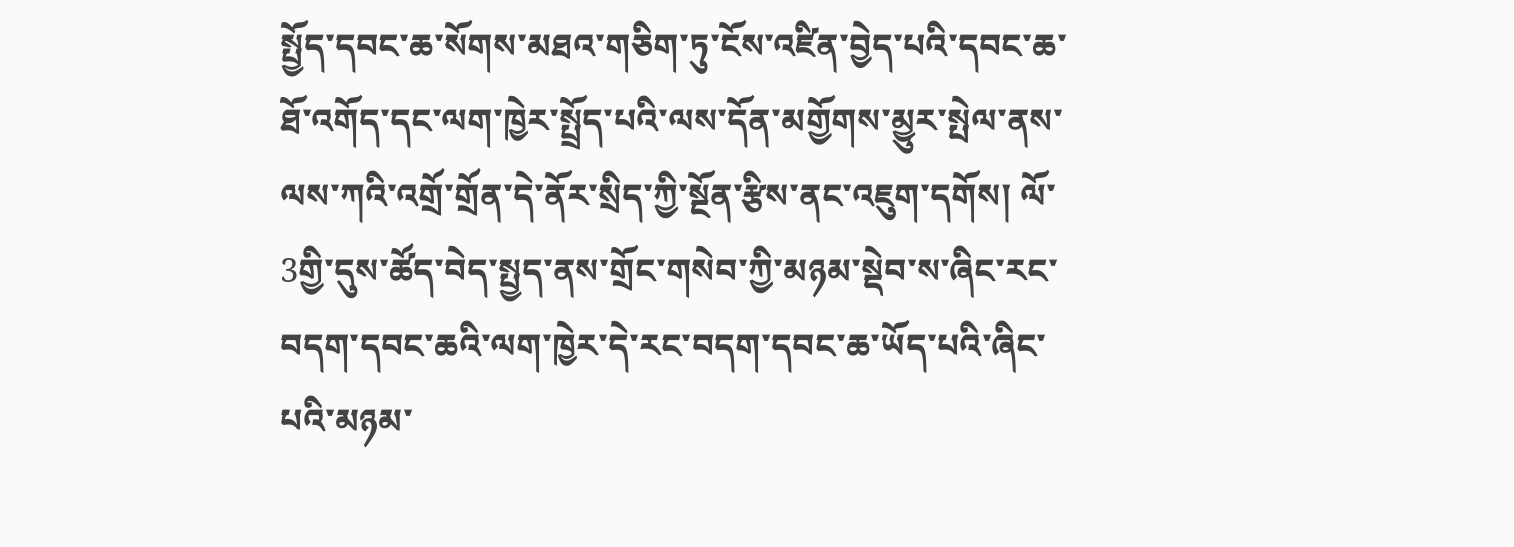སྤྱོད་དབང་ཆ་སོགས་མཐའ་གཅིག་ཏུ་ངོས་འཛིན་བྱེད་པའི་དབང་ཆ་ཐོ་འགོད་དང་ལག་ཁྱེར་སྤྲོད་པའི་ལས་དོན་མགྱོགས་མྱུར་སྤེལ་ནས་ལས་ཀའི་འགྲོ་གྲོན་དེ་ནོར་སྲིད་ཀྱི་སྔོན་རྩིས་ནང་འཇུག་དགོས། ལོ་3གྱི་དུས་ཚོད་བེད་སྤྱད་ནས་གྲོང་གསེབ་ཀྱི་མཉམ་སྡེབ་ས་ཞིང་རང་བདག་དབང་ཆའི་ལག་ཁྱེར་དེ་རང་བདག་དབང་ཆ་ཡོད་པའི་ཞིང་པའི་མཉམ་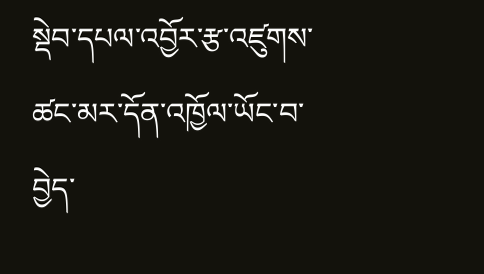སྡེབ་དཔལ་འབྱོར་རྩ་འཛུགས་ཚང་མར་དོན་འཁྱོལ་ཡོང་བ་བྱེད་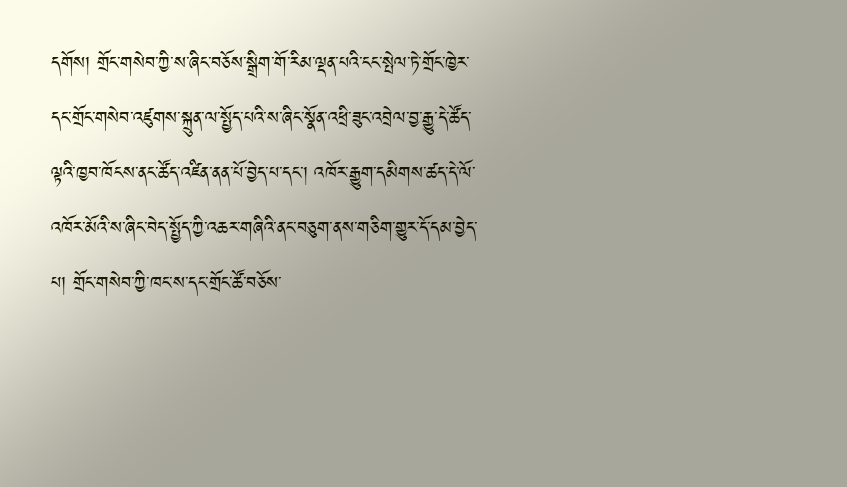དགོས། གྲོང་གསེབ་ཀྱི་ས་ཞིང་བཅོས་སྒྲིག་གོ་རིམ་ལྡན་པའི་ངང་སྤེལ་ཏེ་གྲོང་ཁྱེར་དང་གྲོང་གསེབ་འཛུགས་སྐྲུན་ལ་སྤྱོད་པའི་ས་ཞིང་སྣོན་འཕྲི་ཟུང་འབྲེལ་བྱ་རྒྱུ་དེ་ཚོད་ལྟའི་ཁྱབ་ཁོངས་ནང་ཚོད་འཛིན་ནན་པོ་བྱེད་པ་དང་། འཁོར་རྒྱུག་དམིགས་ཚད་དེ་ལོ་འཁོར་མོའི་ས་ཞིང་བེད་སྤྱོད་ཀྱི་འཆར་གཞིའི་ནང་བཅུག་ནས་གཅིག་གྱུར་དོ་དམ་བྱེད་པ། གྲོང་གསེབ་ཀྱི་ཁང་ས་དང་གྲོང་ཚོ་བཅོས་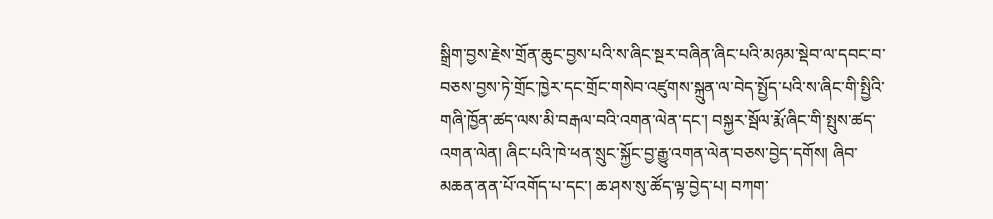སྒྲིག་བྱས་རྗེས་གྲོན་ཆུང་བྱས་པའི་ས་ཞིང་སྔར་བཞིན་ཞིང་པའི་མཉམ་སྡེབ་ལ་དབང་བ་བཅས་བྱས་ཏེ་གྲོང་ཁྱེར་དང་གྲོང་གསེབ་འཛུགས་སྐྲུན་ལ་བེད་སྤྱོད་པའི་ས་ཞིང་གི་སྤྱིའི་གཞི་ཁྱོན་ཚད་ལས་མི་བརྒལ་བའི་འགན་ལེན་དང་། བསྐྱར་སྦོལ་རྨོ་ཞིང་གི་སྤུས་ཚད་འགན་ལེན། ཞིང་པའི་ཁེ་ཕན་སྲུང་སྐྱོང་བྱ་རྒྱུ་འགན་ལེན་བཅས་བྱེད་དགོས། ཞིབ་མཆན་ནན་པོ་འགོད་པ་དང་། ཆ་ཤས་སུ་ཚོད་ལྟ་བྱེད་པ། བཀག་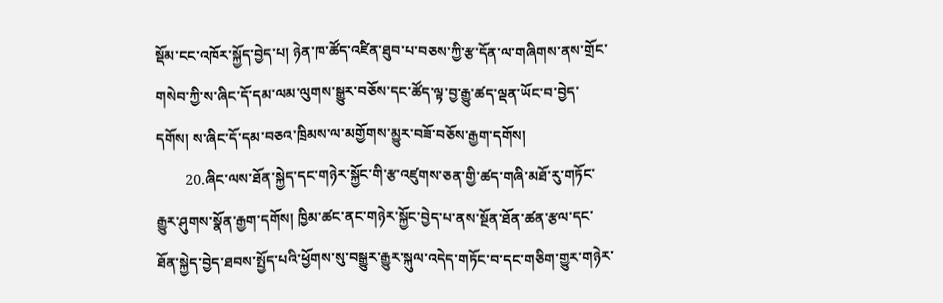སྡོམ་ངང་འཁོར་སྐྱོད་བྱེད་པ། ཉེན་ཁ་ཚོད་འཛིན་ཐུབ་པ་བཅས་ཀྱི་རྩ་དོན་ལ་གཞིགས་ནས་གྲོང་གསེབ་ཀྱི་ས་ཞིང་དོ་དམ་ལམ་ལུགས་སྒྱུར་བཅོས་དང་ཚོད་ལྟ་བྱ་རྒྱུ་ཚད་ལྡན་ཡོང་བ་བྱེད་དགོས། ས་ཞིང་དོ་དམ་བཅའ་ཁྲིམས་ལ་མགྱོགས་མྱུར་བཟོ་བཅོས་རྒྱག་དགོས།
        20.ཞིང་ལས་ཐོན་སྐྱེད་དང་གཉེར་སྐྱོང་གི་རྩ་འཛུགས་ཅན་གྱི་ཚད་གཞི་མཐོ་རུ་གཏོང་རྒྱུར་ཤུགས་སྣོན་རྒྱག་དགོས། ཁྱིམ་ཚང་ནང་གཉེར་སྐྱོང་བྱེད་པ་ནས་སྔོན་ཐོན་ཚན་རྩལ་དང་ཐོན་སྐྱེད་བྱེད་ཐབས་སྤྱོད་པའི་ཕྱོགས་སུ་བསྒྱུར་རྒྱུར་སྐུལ་འདེད་གཏོང་བ་དང་གཅིག་གྱུར་གཉེར་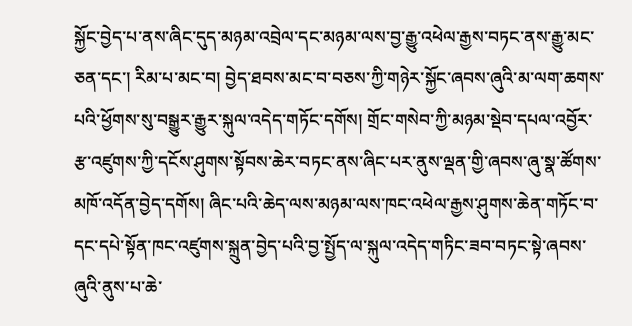སྐྱོང་བྱེད་པ་ནས་ཞིང་དུད་མཉམ་འབྲེལ་དང་མཉམ་ལས་བྱ་རྒྱུ་འཕེལ་རྒྱས་བཏང་ནས་རྒྱུ་མང་ཅན་དང་། རིམ་པ་མང་བ། བྱེད་ཐབས་མང་བ་བཅས་ཀྱི་གཉེར་སྐྱོང་ཞབས་ཞུའི་མ་ལག་ཆགས་པའི་ཕྱོགས་སུ་བསྒྱུར་རྒྱུར་སྐུལ་འདེད་གཏོང་དགོས། གྲོང་གསེབ་ཀྱི་མཉམ་སྡེབ་དཔལ་འབྱོར་རྩ་འཛུགས་ཀྱི་དངོས་ཤུགས་སྟོབས་ཆེར་བཏང་ནས་ཞིང་པར་ནུས་ལྡན་གྱི་ཞབས་ཞུ་སྣ་ཚོགས་མཁོ་འདོན་བྱེད་དགོས། ཞིང་པའི་ཆེད་ལས་མཉམ་ལས་ཁང་འཕེལ་རྒྱས་ཤུགས་ཆེན་གཏོང་བ་དང་དཔེ་སྟོན་ཁང་འཛུགས་སྐྲུན་བྱེད་པའི་བྱ་སྤྱོད་ལ་སྐུལ་འདེད་གཏིང་ཟབ་བཏང་སྟེ་ཞབས་ཞུའི་ནུས་པ་ཆེ་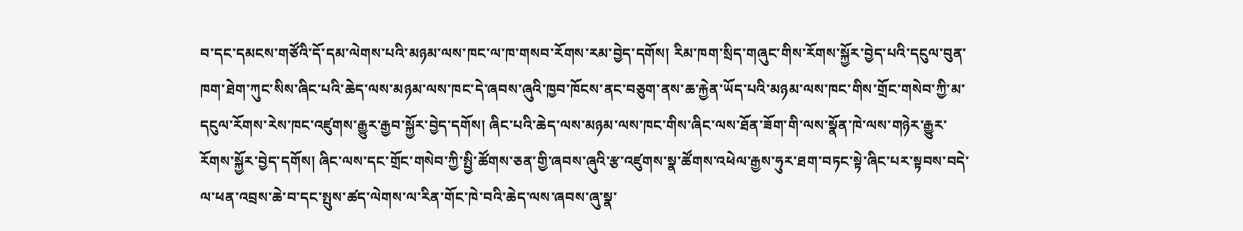བ་དང་དམངས་གཙོའི་དོ་དམ་ལེགས་པའི་མཉམ་ལས་ཁང་ལ་ཁ་གསབ་རོགས་རམ་བྱེད་དགོས། རིམ་ཁག་སྲིད་གཞུང་གིས་རོགས་སྐྱོར་བྱེད་པའི་དངུལ་བུན་ཁག་ཐེག་ཀུང་སིས་ཞིང་པའི་ཆེད་ལས་མཉམ་ལས་ཁང་དེ་ཞབས་ཞུའི་ཁྱབ་ཁོངས་ནང་བཅུག་ནས་ཆ་རྐྱེན་ཡོད་པའི་མཉམ་ལས་ཁང་གིས་གྲོང་གསེབ་ཀྱི་མ་དངུལ་རོགས་རེས་ཁང་འཛུགས་རྒྱུར་རྒྱབ་སྐྱོར་བྱེད་དགོས། ཞིང་པའི་ཆེད་ལས་མཉམ་ལས་ཁང་གིས་ཞིང་ལས་ཐོན་ཟོག་གི་ལས་སྣོན་ཁེ་ལས་གཉེར་རྒྱུར་རོགས་སྐྱོར་བྱེད་དགོས། ཞིང་ལས་དང་གྲོང་གསེབ་ཀྱི་སྤྱི་ཚོགས་ཅན་གྱི་ཞབས་ཞུའི་རྩ་འཛུགས་སྣ་ཚོགས་འཕེལ་རྒྱས་ཧུར་ཐག་བཏང་སྟེ་ཞིང་པར་སྟབས་བདེ་ལ་ཕན་འབྲས་ཆེ་བ་དང་སྤུས་ཚད་ལེགས་ལ་རིན་གོང་ཁེ་བའི་ཆེད་ལས་ཞབས་ཞུ་སྣ་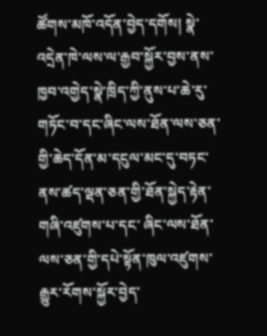ཚོགས་མཁོ་འདོན་བྱེད་དགོས། སྣེ་འདྲེན་ཁེ་ལས་ལ་རྒྱབ་སྐྱོར་བྱས་ནས་ཁྱབ་འགྱེད་སྣེ་ཁྲིད་ཀྱི་ནུས་པ་ཆེ་རུ་གཏོང་བ་དང་ཞིང་ལས་ཐོན་ལས་ཅན་གྱི་ཆེད་དོན་མ་དངུལ་མང་དུ་བཏང་ནས་ཚད་ལྡན་ཅན་གྱི་ཐོན་སྐྱེད་རྟེན་གཞི་འཛུགས་པ་དང་ ཞིང་ལས་ཐོན་ལས་ཅན་གྱི་དཔེ་སྟོན་ཁུལ་འཛུགས་རྒྱུར་རོགས་སྐྱོར་བྱེད་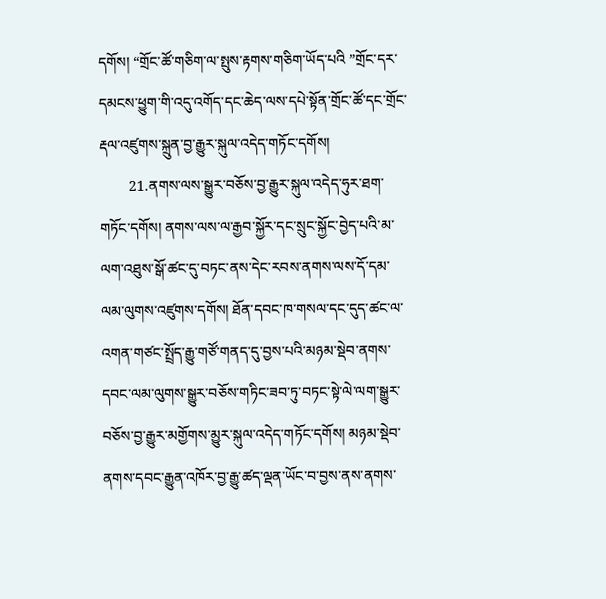དགོས། “གྲོང་ཚོ་གཅིག་ལ་སྤུས་རྟགས་གཅིག་ཡོད་པའི ”གྲོང་དར་དམངས་ཕྱུག་གི་འདུ་འགོད་དང་ཆེད་ལས་དཔེ་སྟོན་གྲོང་ཚོ་དང་གྲོང་རྡལ་འཛུགས་སྐྲུན་བྱ་རྒྱུར་སྐུལ་འདེད་གཏོང་དགོས།
        21.ནགས་ལས་སྒྱུར་བཅོས་བྱ་རྒྱུར་སྐུལ་འདེད་ཧུར་ཐག་གཏོང་དགོས། ནགས་ལས་ལ་རྒྱབ་སྐྱོར་དང་སྲུང་སྐྱོང་བྱེད་པའི་མ་ལག་འཐུས་སྒོ་ཚང་དུ་བཏང་ནས་དེང་རབས་ནགས་ལས་དོ་དམ་ལམ་ལུགས་འཛུགས་དགོས། ཐོན་དབང་ཁ་གསལ་དང་དུད་ཚང་ལ་འགན་གཙང་སྤྲོད་རྒྱུ་གཙོ་གནད་དུ་བྱས་པའི་མཉམ་སྡེབ་ནགས་དབང་ལམ་ལུགས་སྒྱུར་བཅོས་གཏིང་ཟབ་ཏུ་བཏང་སྟེ་ལེ་ལག་སྒྱུར་བཅོས་བྱ་རྒྱུར་མགྱོགས་མྱུར་སྐུལ་འདེད་གཏོང་དགོས། མཉམ་སྡེབ་ནགས་དབང་རྒྱུན་འཁོར་བྱ་རྒྱུ་ཚད་ལྡན་ཡོང་བ་བྱས་ནས་ནགས་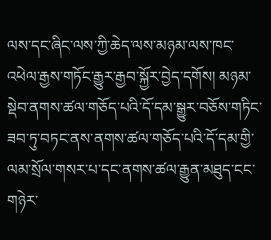ལས་དང་ཞིང་ལས་ཀྱི་ཆེད་ལས་མཉམ་ལས་ཁང་འཕེལ་རྒྱས་གཏོང་རྒྱུར་རྒྱབ་སྐྱོར་བྱེད་དགོས། མཉམ་སྡེབ་ནགས་ཚལ་གཅོད་པའི་དོ་དམ་སྒྱུར་བཅོས་གཏིང་ཟབ་ཏུ་བཏང་ནས་ནགས་ཚལ་གཅོད་པའི་དོ་དམ་གྱི་ལམ་སྲོལ་གསར་པ་དང་ནགས་ཚལ་རྒྱུན་མཐུད་ངང་གཉེར་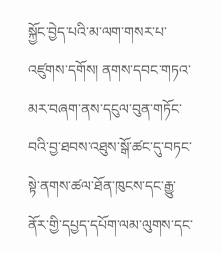སྐྱོང་བྱེད་པའི་མ་ལག་གསར་པ་འཛུགས་དགོས། ནགས་དབང་གཏའ་མར་བཞག་ནས་དངུལ་བུན་གཏོང་བའི་བྱ་ཐབས་འཐུས་སྒོ་ཚང་དུ་བཏང་སྟེ་ནགས་ཚལ་ཐོན་ཁུངས་དང་རྒྱུ་ནོར་གྱི་དཔྱད་དཔོག་ལམ་ལུགས་དང་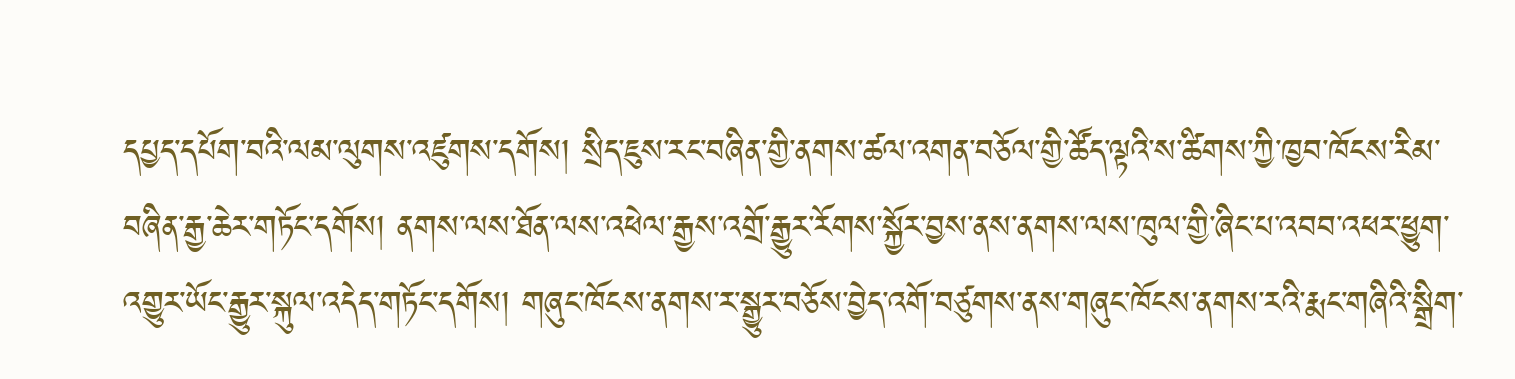དཔྱད་དཔོག་བའི་ལམ་ལུགས་འཛུགས་དགོས། སྲིད་ཇུས་རང་བཞིན་གྱི་ནགས་ཚལ་འགན་བཅོལ་གྱི་ཚོད་ལྟའི་ས་ཚིགས་ཀྱི་ཁྱབ་ཁོངས་རིམ་བཞིན་རྒྱ་ཆེར་གཏོང་དགོས། ནགས་ལས་ཐོན་ལས་འཕེལ་རྒྱས་འགྲོ་རྒྱུར་རོགས་སྐྱོར་བྱས་ནས་ནགས་ལས་ཁུལ་གྱི་ཞིང་པ་འབབ་འཕར་ཕྱུག་འགྱུར་ཡོང་རྒྱུར་སྐུལ་འདེད་གཏོང་དགོས། གཞུང་ཁོངས་ནགས་ར་སྒྱུར་བཅོས་བྱེད་འགོ་བཙུགས་ནས་གཞུང་ཁོངས་ནགས་རའི་རྨང་གཞིའི་སྒྲིག་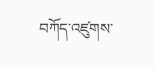བཀོད་འཛུགས་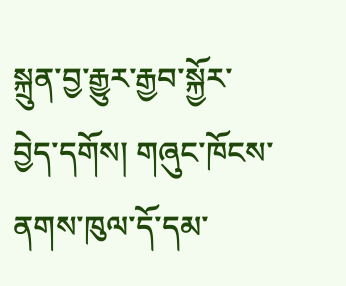སྐྲུན་བྱ་རྒྱུར་རྒྱབ་སྐྱོར་བྱེད་དགོས། གཞུང་ཁོངས་ནགས་ཁུལ་དོ་དམ་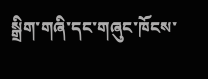སྒྲིག་གཞི་དང་གཞུང་ཁོངས་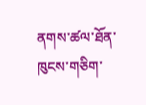ནགས་ཚལ་ཐོན་ཁུངས་གཅིག་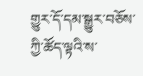གྱུར་དོ་དམ་སྒྱུར་བཅོས་ཀྱི་ཚོད་ལྟའི་ས་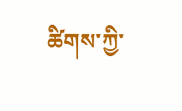ཚིགས་ཀྱི་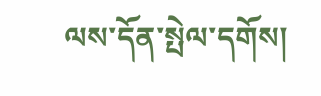ལས་དོན་སྤེལ་དགོས།